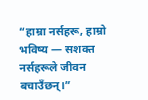“हाम्रा नर्सहरू, हाम्रो भविष्य — सशक्त नर्सहरूले जीवन बचाउँछन्।”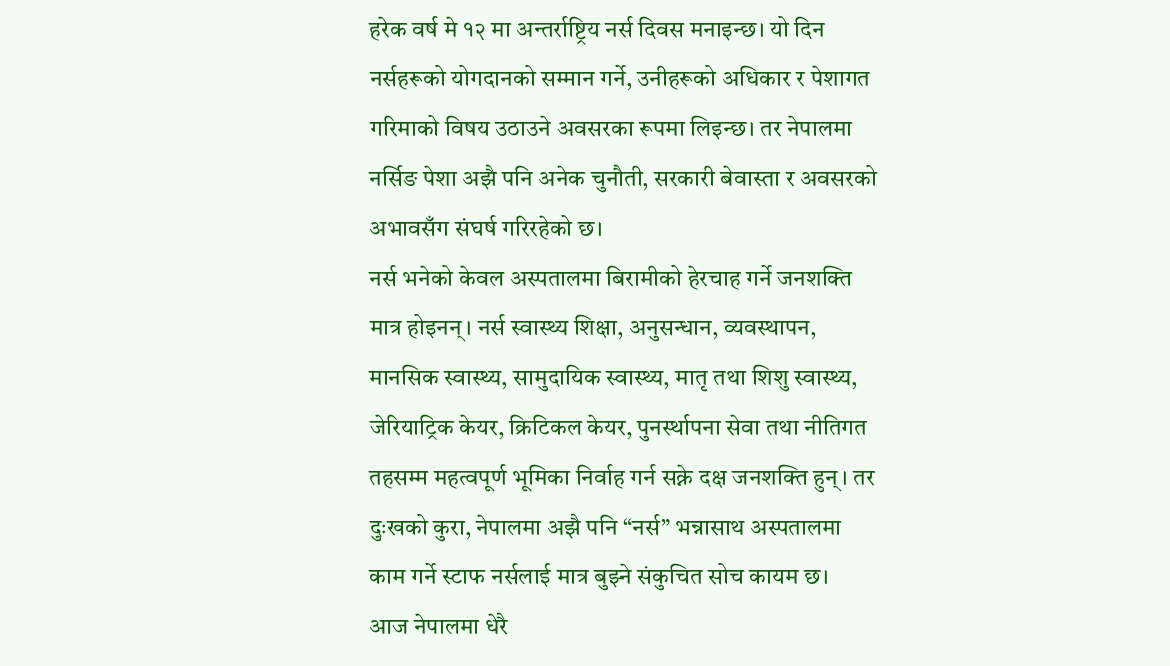हरेक वर्ष मे १२ मा अन्तर्राष्ट्रिय नर्स दिवस मनाइन्छ। यो दिन नर्सहरूको योगदानको सम्मान गर्ने, उनीहरूको अधिकार र पेशागत गरिमाको विषय उठाउने अवसरका रूपमा लिइन्छ। तर नेपालमा नर्सिङ पेशा अझै पनि अनेक चुनौती, सरकारी बेवास्ता र अवसरको अभावसँग संघर्ष गरिरहेको छ।
नर्स भनेको केवल अस्पतालमा बिरामीको हेरचाह गर्ने जनशक्ति मात्र होइनन्। नर्स स्वास्थ्य शिक्षा, अनुसन्धान, व्यवस्थापन, मानसिक स्वास्थ्य, सामुदायिक स्वास्थ्य, मातृ तथा शिशु स्वास्थ्य, जेरियाट्रिक केयर, क्रिटिकल केयर, पुनर्स्थापना सेवा तथा नीतिगत तहसम्म महत्वपूर्ण भूमिका निर्वाह गर्न सक्ने दक्ष जनशक्ति हुन्। तर दुःखको कुरा, नेपालमा अझै पनि “नर्स” भन्नासाथ अस्पतालमा काम गर्ने स्टाफ नर्सलाई मात्र बुझ्ने संकुचित सोच कायम छ।
आज नेपालमा धेरै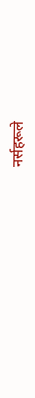नर्सहरूले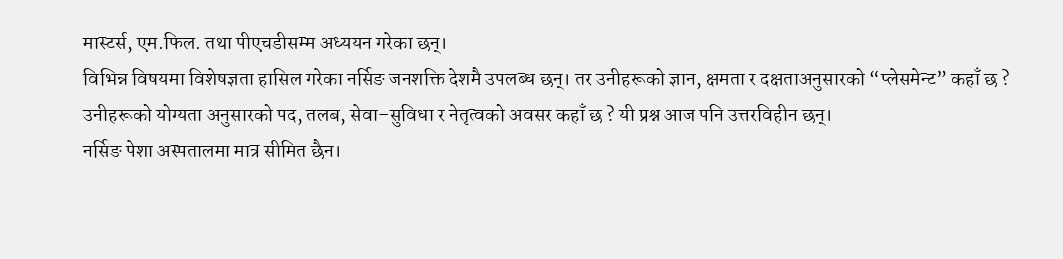मास्टर्स, एम.फिल. तथा पीएचडीसम्म अध्ययन गरेका छन्।
विभिन्न विषयमा विशेषज्ञता हासिल गरेका नर्सिङ जनशक्ति देशमै उपलब्ध छन्। तर उनीहरूको ज्ञान, क्षमता र दक्षताअनुसारको “प्लेसमेन्ट” कहाँ छ ? उनीहरूको योग्यता अनुसारको पद, तलब, सेवा–सुविधा र नेतृत्वको अवसर कहाँ छ ? यी प्रश्न आज पनि उत्तरविहीन छन्।
नर्सिङ पेशा अस्पतालमा मात्र सीमित छैन।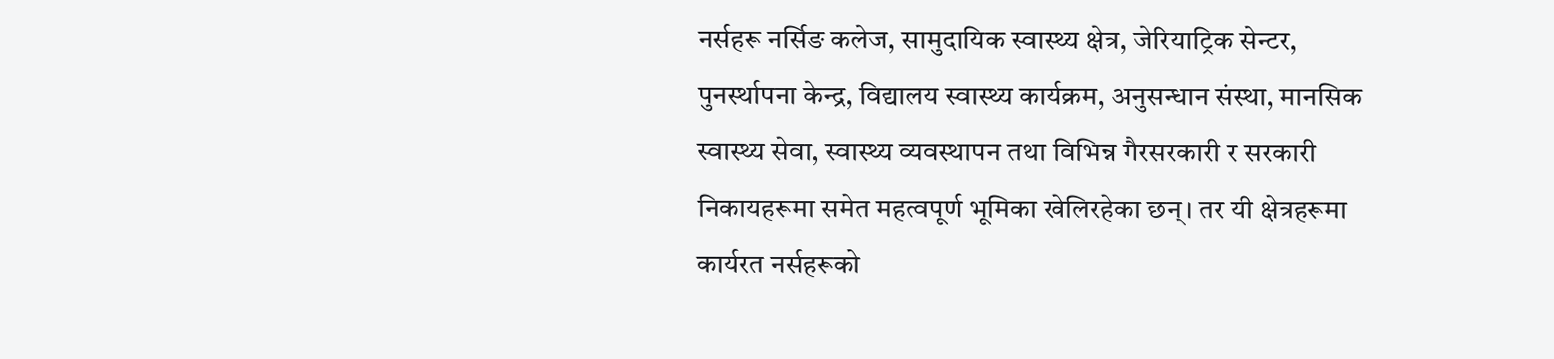नर्सहरू नर्सिङ कलेज, सामुदायिक स्वास्थ्य क्षेत्र, जेरियाट्रिक सेन्टर, पुनर्स्थापना केन्द्र, विद्यालय स्वास्थ्य कार्यक्रम, अनुसन्धान संस्था, मानसिक स्वास्थ्य सेवा, स्वास्थ्य व्यवस्थापन तथा विभिन्न गैरसरकारी र सरकारी निकायहरूमा समेत महत्वपूर्ण भूमिका खेलिरहेका छन्। तर यी क्षेत्रहरूमा कार्यरत नर्सहरूको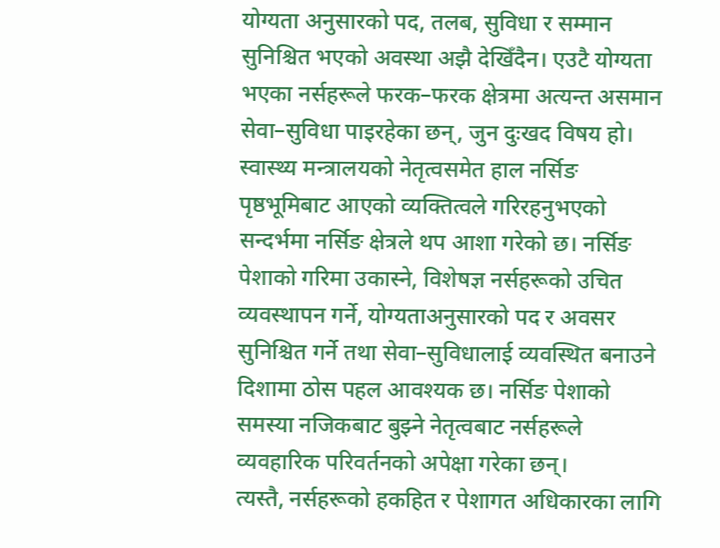योग्यता अनुसारको पद, तलब, सुविधा र सम्मान सुनिश्चित भएको अवस्था अझै देखिँदैन। एउटै योग्यता भएका नर्सहरूले फरक–फरक क्षेत्रमा अत्यन्त असमान सेवा–सुविधा पाइरहेका छन्, जुन दुःखद विषय हो।
स्वास्थ्य मन्त्रालयको नेतृत्वसमेत हाल नर्सिङ पृष्ठभूमिबाट आएको व्यक्तित्वले गरिरहनुभएको सन्दर्भमा नर्सिङ क्षेत्रले थप आशा गरेको छ। नर्सिङ पेशाको गरिमा उकास्ने, विशेषज्ञ नर्सहरूको उचित व्यवस्थापन गर्ने, योग्यताअनुसारको पद र अवसर सुनिश्चित गर्ने तथा सेवा–सुविधालाई व्यवस्थित बनाउने दिशामा ठोस पहल आवश्यक छ। नर्सिङ पेशाको समस्या नजिकबाट बुझ्ने नेतृत्वबाट नर्सहरूले व्यवहारिक परिवर्तनको अपेक्षा गरेका छन्।
त्यस्तै, नर्सहरूको हकहित र पेशागत अधिकारका लागि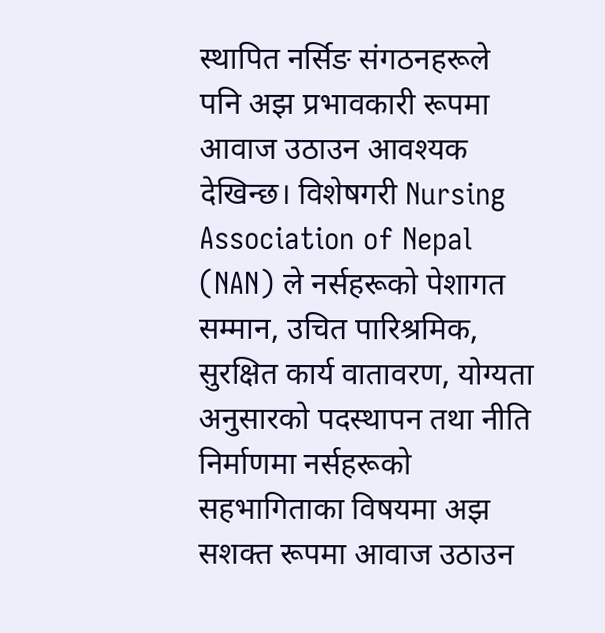स्थापित नर्सिङ संगठनहरूले पनि अझ प्रभावकारी रूपमा आवाज उठाउन आवश्यक देखिन्छ। विशेषगरी Nursing Association of Nepal (NAN) ले नर्सहरूको पेशागत सम्मान, उचित पारिश्रमिक, सुरक्षित कार्य वातावरण, योग्यता अनुसारको पदस्थापन तथा नीति निर्माणमा नर्सहरूको सहभागिताका विषयमा अझ सशक्त रूपमा आवाज उठाउन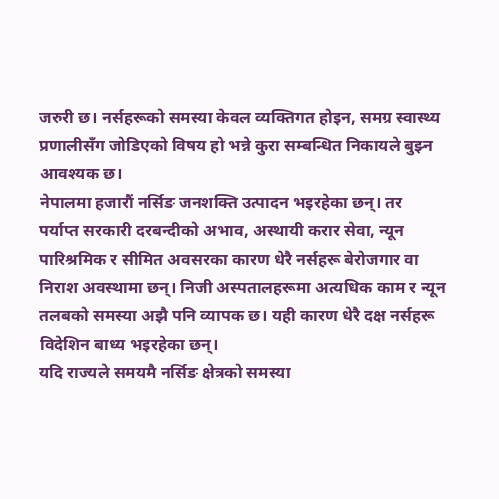जरुरी छ। नर्सहरूको समस्या केवल व्यक्तिगत होइन, समग्र स्वास्थ्य प्रणालीसँग जोडिएको विषय हो भन्ने कुरा सम्बन्धित निकायले बुझ्न आवश्यक छ।
नेपालमा हजारौं नर्सिङ जनशक्ति उत्पादन भइरहेका छन्। तर पर्याप्त सरकारी दरबन्दीको अभाव, अस्थायी करार सेवा, न्यून पारिश्रमिक र सीमित अवसरका कारण धेरै नर्सहरू बेरोजगार वा निराश अवस्थामा छन्। निजी अस्पतालहरूमा अत्यधिक काम र न्यून तलबको समस्या अझै पनि व्यापक छ। यही कारण धेरै दक्ष नर्सहरू विदेशिन बाध्य भइरहेका छन्।
यदि राज्यले समयमै नर्सिङ क्षेत्रको समस्या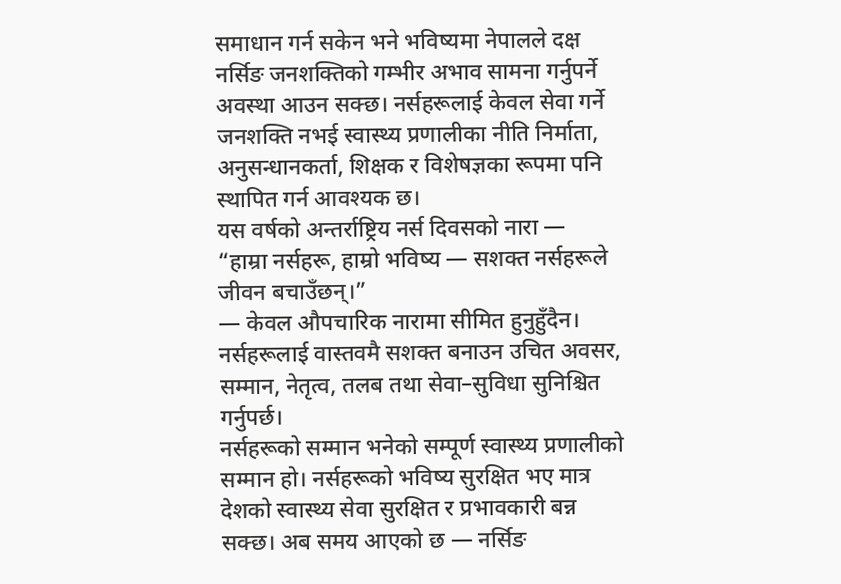समाधान गर्न सकेन भने भविष्यमा नेपालले दक्ष नर्सिङ जनशक्तिको गम्भीर अभाव सामना गर्नुपर्ने अवस्था आउन सक्छ। नर्सहरूलाई केवल सेवा गर्ने जनशक्ति नभई स्वास्थ्य प्रणालीका नीति निर्माता, अनुसन्धानकर्ता, शिक्षक र विशेषज्ञका रूपमा पनि स्थापित गर्न आवश्यक छ।
यस वर्षको अन्तर्राष्ट्रिय नर्स दिवसको नारा —
“हाम्रा नर्सहरू, हाम्रो भविष्य — सशक्त नर्सहरूले जीवन बचाउँछन्।”
— केवल औपचारिक नारामा सीमित हुनुहुँदैन। नर्सहरूलाई वास्तवमै सशक्त बनाउन उचित अवसर, सम्मान, नेतृत्व, तलब तथा सेवा–सुविधा सुनिश्चित गर्नुपर्छ।
नर्सहरूको सम्मान भनेको सम्पूर्ण स्वास्थ्य प्रणालीको सम्मान हो। नर्सहरूको भविष्य सुरक्षित भए मात्र देशको स्वास्थ्य सेवा सुरक्षित र प्रभावकारी बन्न सक्छ। अब समय आएको छ — नर्सिङ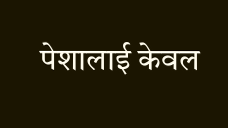पेशालाई केवल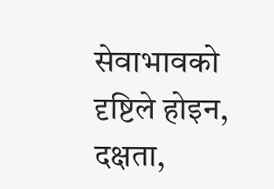सेवाभावको दृष्टिले होइन, दक्षता,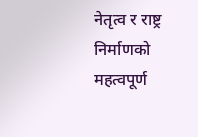नेतृत्व र राष्ट्र निर्माणको महत्वपूर्ण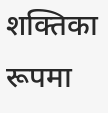शक्तिका रूपमा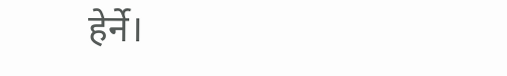हेर्ने।